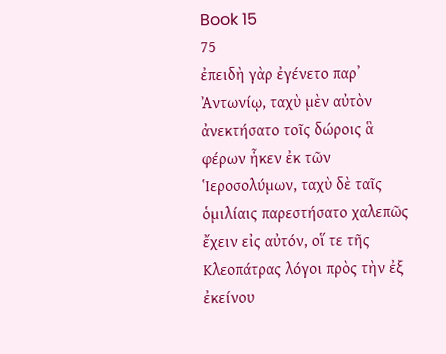Book 15
75
ἐπειδὴ γὰρ ἐγένετο παρʼ Ἀντωνίῳ, ταχὺ μὲν αὐτὸν ἀνεκτήσατο τοῖς δώροις ἃ φέρων ἧκεν ἐκ τῶν Ἱεροσολύμων, ταχὺ δὲ ταῖς ὁμιλίαις παρεστήσατο χαλεπῶς ἔχειν εἰς αὐτόν, οἵ τε τῆς Κλεοπάτρας λόγοι πρὸς τὴν ἐξ ἐκείνου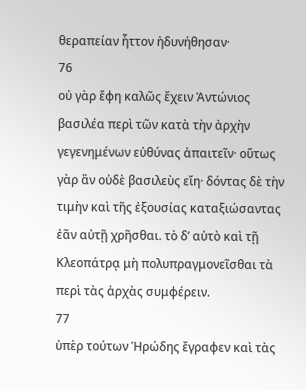θεραπείαν ἧττον ἠδυνήθησαν·
76
οὐ γὰρ ἔφη καλῶς ἔχειν Ἀντώνιος βασιλέα περὶ τῶν κατὰ τὴν ἀρχὴν γεγενημένων εὐθύνας ἀπαιτεῖν· οὕτως γὰρ ἂν οὐδὲ βασιλεὺς εἴη· δόντας δὲ τὴν τιμὴν καὶ τῆς ἐξουσίας καταξιώσαντας ἐᾶν αὐτῇ χρῆσθαι. τὸ δʼ αὐτὸ καὶ τῇ Κλεοπάτρᾳ μὴ πολυπραγμονεῖσθαι τὰ περὶ τὰς ἀρχὰς συμφέρειν.
77
ὑπὲρ τούτων Ἡρώδης ἔγραφεν καὶ τὰς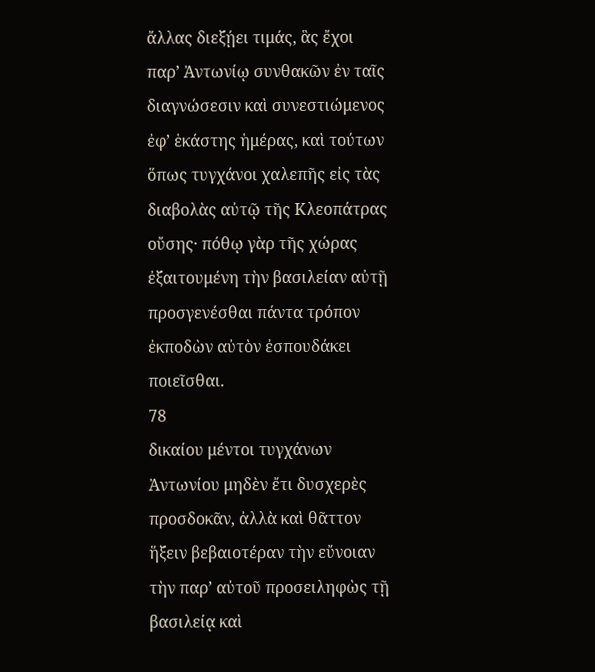ἄλλας διεξῄει τιμάς, ἃς ἔχοι παρʼ Ἀντωνίῳ συνθακῶν ἐν ταῖς διαγνώσεσιν καὶ συνεστιώμενος ἐφʼ ἑκάστης ἡμέρας, καὶ τούτων ὅπως τυγχάνοι χαλεπῆς εἰς τὰς διαβολὰς αὐτῷ τῆς Κλεοπάτρας οὔσης· πόθῳ γὰρ τῆς χώρας ἐξαιτουμένη τὴν βασιλείαν αὐτῇ προσγενέσθαι πάντα τρόπον ἐκποδὼν αὐτὸν ἐσπουδάκει ποιεῖσθαι.
78
δικαίου μέντοι τυγχάνων Ἀντωνίου μηδὲν ἔτι δυσχερὲς προσδοκᾶν, ἀλλὰ καὶ θᾶττον ἥξειν βεβαιοτέραν τὴν εὔνοιαν τὴν παρʼ αὐτοῦ προσειληφὼς τῇ βασιλείᾳ καὶ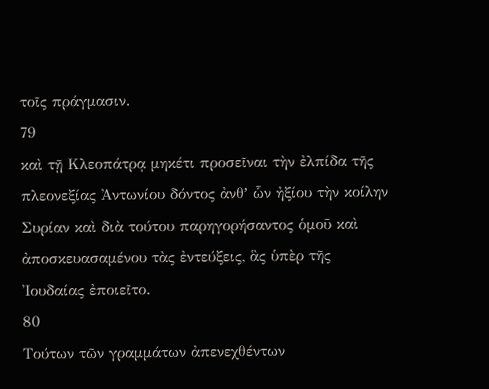τοῖς πράγμασιν.
79
καὶ τῇ Κλεοπάτρᾳ μηκέτι προσεῖναι τὴν ἐλπίδα τῆς πλεονεξίας Ἀντωνίου δόντος ἀνθʼ ὧν ἠξίου τὴν κοίλην Συρίαν καὶ διὰ τούτου παρηγορήσαντος ὁμοῦ καὶ ἀποσκευασαμένου τὰς ἐντεύξεις, ἃς ὑπὲρ τῆς Ἰουδαίας ἐποιεῖτο.
80
Τούτων τῶν γραμμάτων ἀπενεχθέντων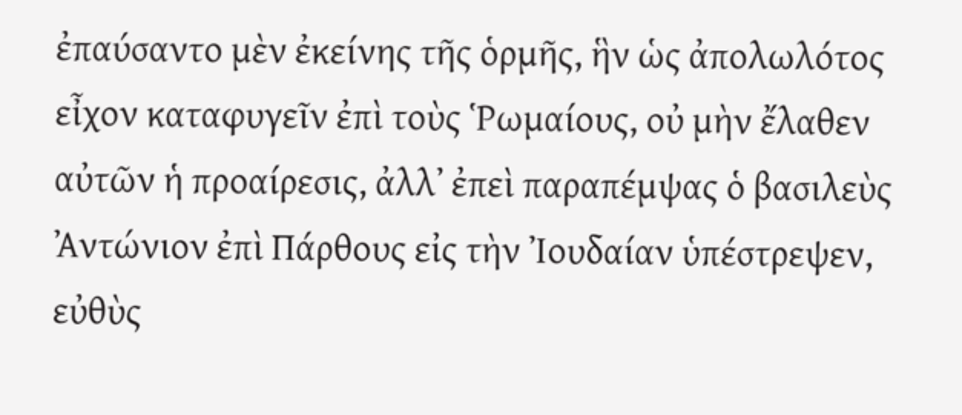ἐπαύσαντο μὲν ἐκείνης τῆς ὁρμῆς, ἣν ὡς ἀπολωλότος εἶχον καταφυγεῖν ἐπὶ τοὺς Ῥωμαίους, οὐ μὴν ἔλαθεν αὐτῶν ἡ προαίρεσις, ἀλλʼ ἐπεὶ παραπέμψας ὁ βασιλεὺς Ἀντώνιον ἐπὶ Πάρθους εἰς τὴν Ἰουδαίαν ὑπέστρεψεν, εὐθὺς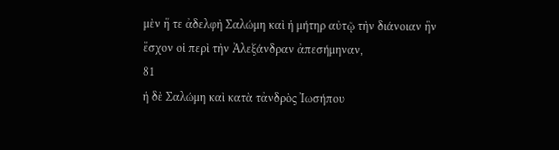μὲν ἥ τε ἀδελφὴ Σαλώμη καὶ ἡ μήτηρ αὐτῷ τὴν διάνοιαν ἣν ἔσχον οἱ περὶ τὴν Ἀλεξάνδραν ἀπεσήμηναν,
81
ἡ δὲ Σαλώμη καὶ κατὰ τἀνδρὸς Ἰωσήπου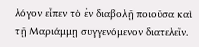λόγον εἶπεν τὸ ἐν διαβολῇ ποιοῦσα καὶ τῇ Μαριάμμῃ συγγενόμενον διατελεῖν.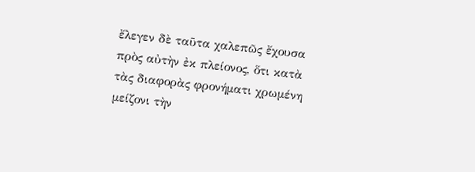ἔλεγεν δὲ ταῦτα χαλεπῶς ἔχουσα πρὸς αὐτὴν ἐκ πλείονος, ὅτι κατὰ τὰς διαφορὰς φρονήματι χρωμένη μείζονι τὴν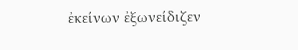ἐκείνων ἐξωνείδιζεν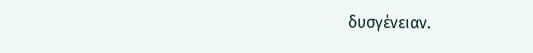δυσγένειαν.